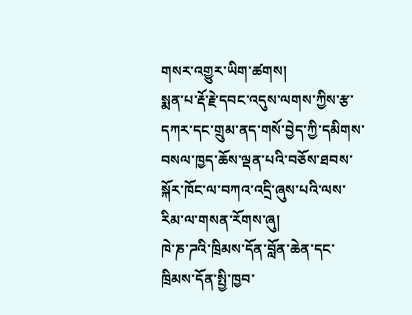གསར་འགྱུར་ཡིག་ཚགས།
སྨན་པ་རྡོ་རྗེ་དབང་འདུས་ལགས་ཀྱིས་རྩ་དཀར་དང་གྲུམ་ནད་གསོ་བྱེད་ཀྱི་དམིགས་བསལ་ཁྱད་ཆོས་ལྡན་པའི་བཅོས་ཐབས་སྐོར་ཁོང་ལ་བཀའ་འདྲི་ཞུས་པའི་ལས་རིམ་ལ་གསན་རོགས་ཞུ།
ཁེ་ཎ་ཌའི་ཁྲིམས་དོན་བློན་ཆེན་དང་ཁྲིམས་དོན་སྤྱི་ཁྱབ་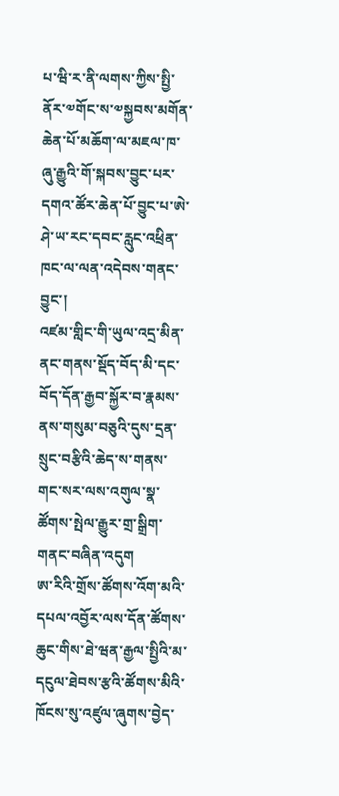པ་ཝི་ར་ནི་ལགས་ཀྱིས་སྤྱི་ནོར་༧གོང་ས་༧སྐྱབས་མགོན་ཆེན་པོ་མཆོག་ལ་མཇལ་ཁ་ཞུ་རྒྱུའི་གོ་སྐབས་བྱུང་པར་དགའ་ཚོར་ཆེན་པོ་བྱུང་པ་ཨེ་ཤེ་ཡ་རང་དབང་རླུང་འཕྲིན་ཁང་ལ་ལན་འདེབས་གནང་བྱུང་།
འཛམ་གླིང་གི་ཡུལ་འདྲ་མིན་ནང་གནས་སྡོད་བོད་མི་དང་བོད་དོན་རྒྱབ་སྐྱོར་བ་རྣམས་ནས་གསུམ་བཅུའི་དུས་དྲན་སྲུང་བརྩིའི་ཆེད་ས་གནས་གང་སར་ལས་འགུལ་སྣ་ཚོགས་སྤེལ་རྒྱུར་གྲ་སྒྲིག་གནང་བཞིན་འདུག
ཨ་རིའི་གྲོས་ཚོགས་འོག་མའི་དཔལ་འབྱོར་ལས་དོན་ཚོགས་ཆུང་གིས་ཐེ་ཝན་རྒྱལ་སྤྱིའི་མ་དངུལ་ཐེབས་རྩའི་ཚོགས་མིའི་ཁོངས་སུ་འཛུལ་ཞུགས་བྱེད་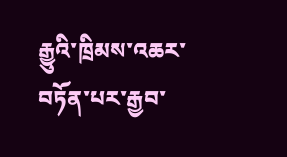རྒྱུའི་ཁྲིམས་འཆར་བཏོན་པར་རྒྱབ་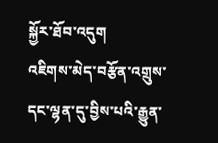སྐྱོར་ཐོབ་འདུག
འཇིགས་མེད་བརྩོན་འགྲུས་དང་ལྷན་དུ་བྱིས་པའི་རྒྱུན་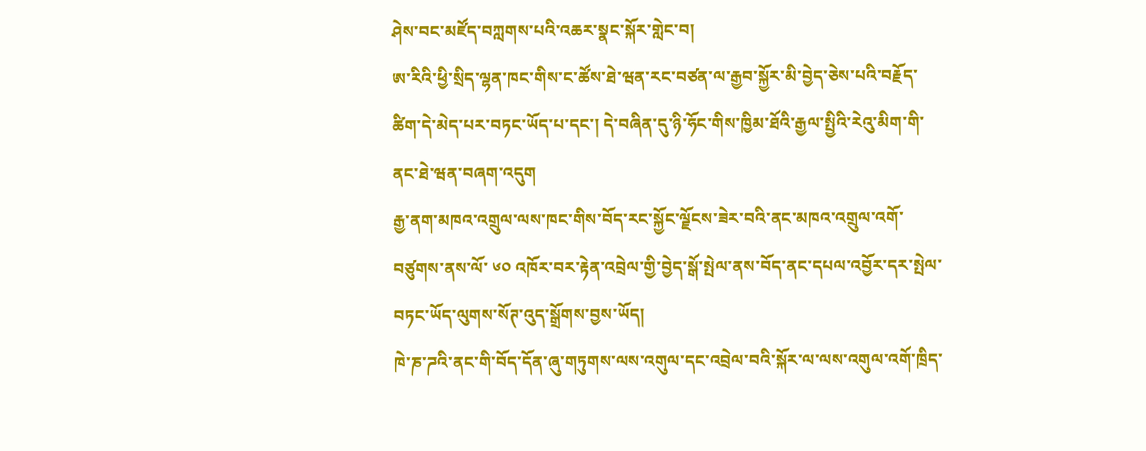ཤེས་བང་མཛོད་བཀླགས་པའི་འཆར་སྣང་སྐོར་གླེང་བ།
ཨ་རིའི་ཕྱི་སྲིད་ལྷན་ཁང་གིས་ང་ཚོས་ཐེ་ཝན་རང་བཙན་ལ་རྒྱབ་སྐྱོར་མི་བྱེད་ཅེས་པའི་བརྗོད་ཚིག་དེ་མེད་པར་བཏང་ཡོད་པ་དང་། དེ་བཞིན་དུ་ཉི་ཧོང་གིས་ཁྱིམ་ཐོའི་རྒྱལ་སྤྱིའི་རེའུ་མིག་གི་ནང་ཐེ་ཝན་བཞག་འདུག
རྒྱ་ནག་མཁའ་འགྲུལ་ལས་ཁང་གིས་བོད་རང་སྐྱོང་ལྗོངས་ཟེར་བའི་ནང་མཁའ་འགྲུལ་འགོ་བཙུགས་ནས་ལོ་ ༦༠ འཁོར་བར་རྟེན་འབྲེལ་གྱི་བྱེད་སྒོ་སྤེལ་ནས་བོད་ནང་དཔལ་འབྱོར་དར་སྤེལ་བཏང་ཡོད་ལུགས་སོཊ་འུད་སྒྲོགས་བྱས་ཡོད།
ཁེ་ཎ་ཌའི་ནང་གི་བོད་དོན་ཞུ་གཏུགས་ལས་འགུལ་དང་འབྲེལ་བའི་སྐོར་ལ་ལས་འགུལ་འགོ་ཁྲིད་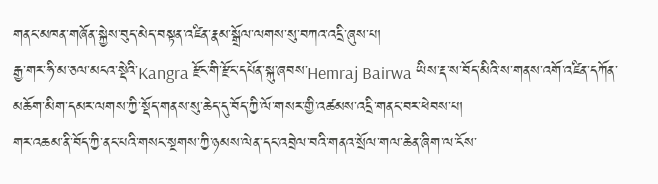གནང་མཁན་གཞོན་སྐྱེས་བུད་མེད་བསྟན་འཛིན་རྣམ་སྒྲོལ་ལགས་སུ་བཀའ་འདྲི་ཞུས་པ།
རྒྱ་གར་ཧི་མ་ཅལ་མངའ་སྡེའི་Kangra རྫོང་གི་རྫོང་དཔོན་སྐུ་ཞབས་Hemraj Bairwa ཡིས་རྡ་ས་བོད་མིའི་ས་གནས་འགོ་འཛིན་དཀོན་མཆོག་མིག་དམར་ལགས་ཀྱི་སྡོད་གནས་སུ་ཆེད་དུ་བོད་ཀྱི་ལོ་གསར་གྱི་འཚམས་འདྲི་གནང་བར་ཕེབས་པ།
གར་འཆམ་ནི་བོད་ཀྱི་ནང་པའི་གསང་སྔགས་ཀྱི་ཉམས་ལེན་དང་འབྲེལ་བའི་གནའ་སྲོལ་གལ་ཆེན་ཞིག་ལ་ངོས་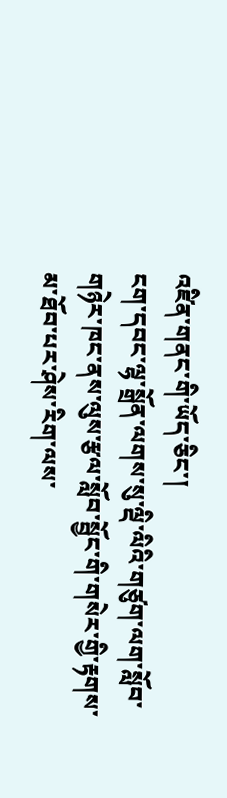འཛིན་གནང་གི་ཡོད་ཅིང་།
ངག་དབང་ལྷ་སྒྲོན་ལགས་སུ་ལྡི་ལིའི་གཙུག་ལག་སློབ་གཉེར་ཁང་ནས་ལུས་རྩལ་སློབ་སྦྱོང་གི་གསེར་གྱི་རྟགས་མ་ཐོབ་པར་ཤེས་རིག་ལས་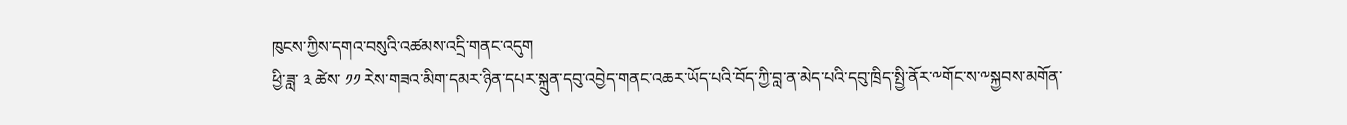ཁུངས་ཀྱིས་དགའ་བསུའི་འཚམས་འདྲི་གནང་འདུག
ཕྱི་ཟླ་ ༣ ཚེས་ ༡༡ རེས་གཟའ་མིག་དམར་ཉིན་དཔར་སྐྲུན་དབུ་འབྱེད་གནང་འཆར་ཡོད་པའི་བོད་ཀྱི་བླ་ན་མེད་པའི་དབུ་ཁྲིད་སྤྱི་ནོར་༸གོང་ས་༸སྐྱབས་མགོན་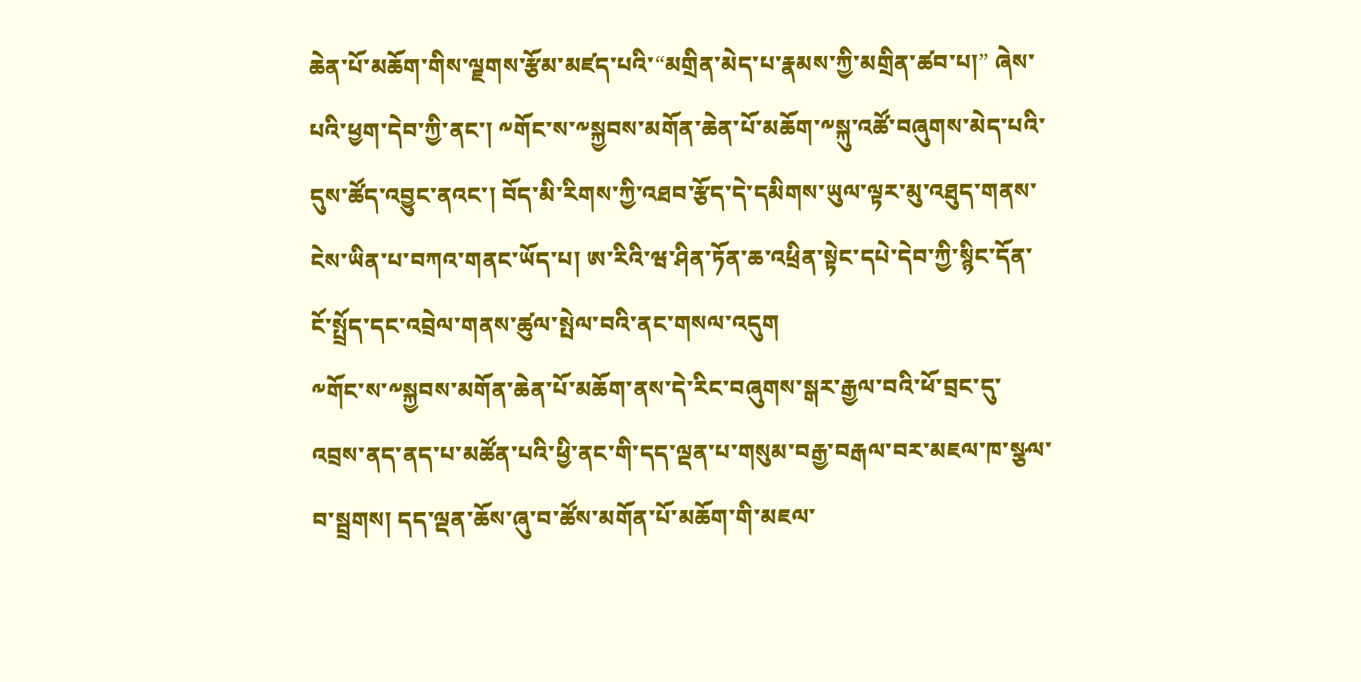ཆེན་པོ་མཆོག་གིས་ལྗགས་རྩོམ་མཛད་པའི་“མགྲིན་མེད་པ་རྣམས་ཀྱི་མགྲིན་ཚབ་པ།” ཞེས་པའི་ཕྱག་དེབ་ཀྱི་ནང་། ༸གོང་ས་༸སྐྱབས་མགོན་ཆེན་པོ་མཆོག་༸སྐུ་འཚོ་བཞུགས་མེད་པའི་དུས་ཚོད་འབྱུང་ནའང་། བོད་མི་རིགས་ཀྱི་འཐབ་རྩོད་དེ་དམིགས་ཡུལ་ལྟར་མུ་འཐུད་གནས་ངེས་ཡིན་པ་བཀའ་གནང་ཡོད་པ། ཨ་རིའི་ཝ་ཤིན་ཏོན་ཆ་འཕྲིན་སྟེང་དཔེ་དེབ་ཀྱི་སྙིང་དོན་ངོ་སྤྲོད་དང་འབྲེལ་གནས་ཚུལ་སྤེལ་བའི་ནང་གསལ་འདུག
༸གོང་ས་༸སྐྱབས་མགོན་ཆེན་པོ་མཆོག་ནས་དེ་རིང་བཞུགས་སྒར་རྒྱལ་བའི་ཕོ་བྲང་དུ་འབྲས་ནད་ནད་པ་མཚོན་པའི་ཕྱི་ནང་གི་དད་ལྡན་པ་གསུམ་བརྒྱ་བརྒལ་བར་མཇལ་ཁ་སྩལ་བ་སྦྲགས། དད་ལྡན་ཆོས་ཞུ་བ་ཚོས་མགོན་པོ་མཆོག་གི་མཇལ་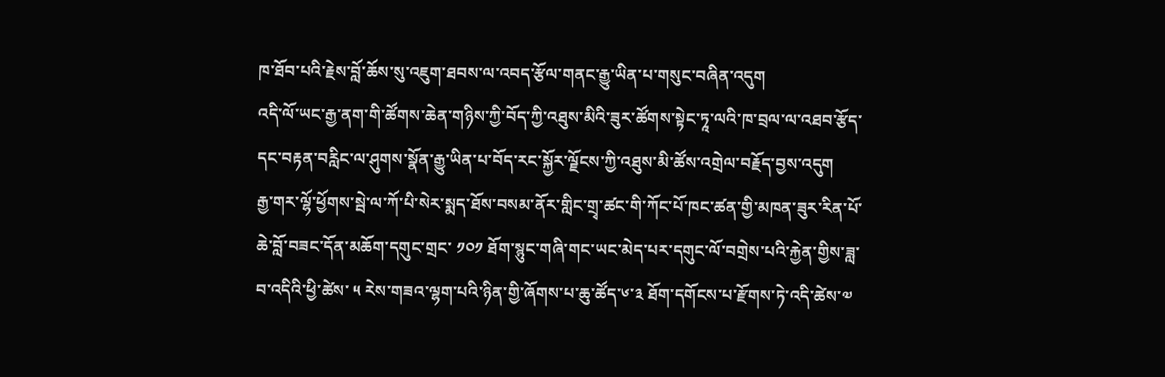ཁ་ཐོབ་པའི་རྗེས་བློ་ཆོས་སུ་འཇུག་ཐབས་ལ་འབད་རྩོལ་གནང་རྒྱུ་ཡིན་པ་གསུང་བཞིན་འདུག
འདི་ལོ་ཡང་རྒྱ་ནག་གི་ཚོགས་ཆེན་གཉིས་ཀྱི་བོད་ཀྱི་འཐུས་མིའི་ཟུར་ཚོགས་སྟེང་ཏཱ་ལའི་ཁ་བྲལ་ལ་འཐབ་རྩོད་དང་བརྟན་བརླིང་ལ་ཤུགས་སྣོན་རྒྱུ་ཡིན་པ་བོད་རང་སྐྱོར་ལྗོངས་ཀྱི་འཐུས་མི་ཚོས་འགྲེལ་བརྗོད་བྱས་འདུག
རྒྱ་གར་ལྷོ་ཕྱོགས་སྦེ་ལ་ཀོ་པི་སེར་སྨད་ཐོས་བསམ་ནོར་གླིང་གྲྭ་ཚང་གི་ཀོང་པོ་ཁང་ཚན་གྱི་མཁན་ཟུར་རིན་པོ་ཆེ་བློ་བཟང་དོན་མཆོག་དགུང་གྲང་ ༡༠༡ ཐོག་སྙུང་གཞི་གང་ཡང་མེད་པར་དགུང་ལོ་བགྲེས་པའི་རྐྱེན་གྱིས་ཟླ་བ་འདིའི་ཕྱི་ཚེས་ ༥ རེས་གཟའ་ལྷག་པའི་ཉིན་གྱི་ཞོགས་པ་ཆུ་ཚོད་༦་༣ ཐོག་དགོངས་པ་རྫོགས་ཏེ་འདི་ཚེས་༧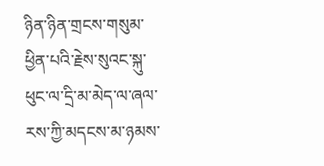ཉིན་ཉིན་གྲངས་གསུམ་ཕྱིན་པའི་རྗེས་སུའང་སྐུ་ཕུང་ལ་དྲི་མ་མེད་ལ་ཞལ་རས་ཀྱི་མདངས་མ་ཉམས་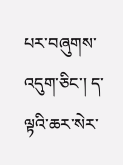པར་བཞུགས་འདུག་ཅིང་། ད་ལྟའི་ཆར་སེར་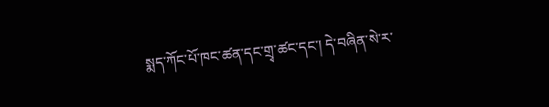སྨད་ཀོང་པོ་ཁང་ཚན་དང་གྲྭ་ཚང་དང་། དེ་བཞིན་སེ་ར་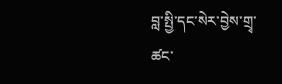བླ་སྤྱི་དང་སེར་བྱེས་གྲྭ་ཚང་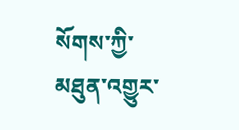སོགས་ཀྱི་མཐུན་འགྱུར་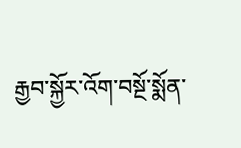རྒྱབ་སྐྱོར་འོག་བསྔོ་སྨོན་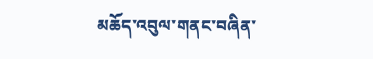མཆོད་འབུལ་གནང་བཞིན་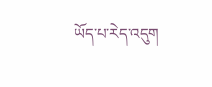ཡོད་པ་རེད་འདུག